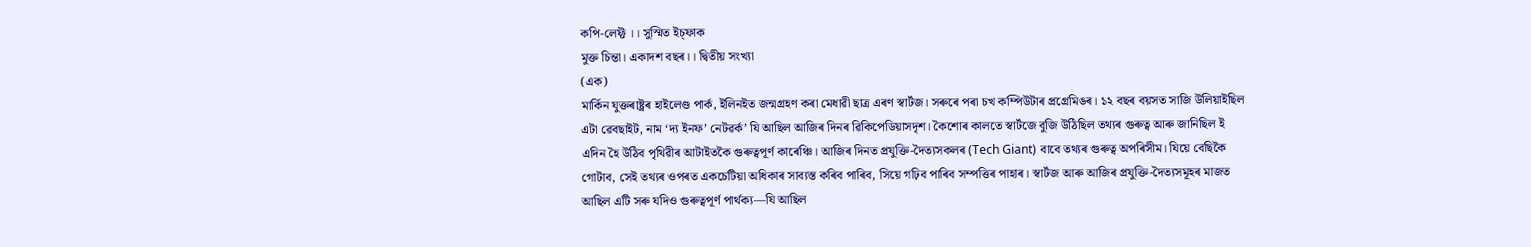কপি-লেফ্ট ।। সুস্মিত ইচ্ফাক
মুক্ত চিন্তা। একাদশ বছৰ।। দ্বিতীয় সংখ্যা
(এক)
মাৰ্কিন যুক্তৰাষ্ট্ৰৰ হাইলেণ্ড পাৰ্ক, ইলিনইত জন্মগ্ৰহণ কৰা মেধাৱী ছাত্ৰ এৰণ স্বাৰ্টজ। সৰুৰে পৰা চখ কম্পিউটাৰ প্ৰগ্ৰেমিঙৰ। ১২ বছৰ বয়সত সাজি উলিয়াইছিল এটা ৱেবছাইট, নাম ‘দ্য ইনফ’ নেটৱৰ্ক’ যি আছিল আজিৰ দিনৰ ৱিকিপেডিয়াসদৃশ। কৈশোৰ কালতে স্বাৰ্টজে বুজি উঠিছিল তথ্যৰ গুৰুত্ব আৰু জানিছিল ই এদিন হৈ উঠিব পৃথিৱীৰ আটাইতকৈ গুৰুত্বপূৰ্ণ কাৰেঞ্চি। আজিৰ দিনত প্ৰযুক্তি-দৈত্যসকলৰ (Tech Giant) বাবে তথ্যৰ গুৰুত্ব অপৰিসীম। যিয়ে বেছিকৈ গোটাব, সেই তথ্যৰ ওপৰত একচেটিয়া অধিকাৰ সাব্যস্ত কৰিব পাৰিব, সিয়ে গঢ়িব পাৰিব সম্পত্তিৰ পাহাৰ। স্বাৰ্টজ আৰু আজিৰ প্ৰযুক্তি-দৈত্যসমূহৰ মাজত আছিল এটি সৰু যদিও গুৰুত্বপূৰ্ণ পাৰ্থক্য—যি আছিল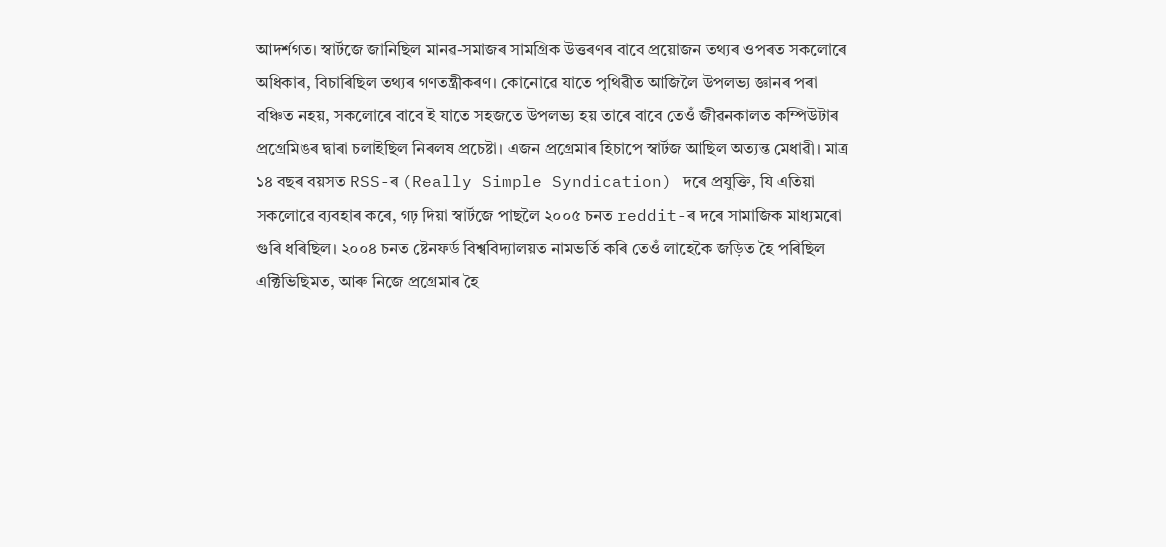আদৰ্শগত। স্বাৰ্টজে জানিছিল মানৱ-সমাজৰ সামগ্ৰিক উত্তৰণৰ বাবে প্ৰয়োজন তথ্যৰ ওপৰত সকলোৰে অধিকাৰ, বিচাৰিছিল তথ্যৰ গণতন্ত্ৰীকৰণ। কোনোৱে যাতে পৃথিৱীত আজিলৈ উপলভ্য জ্ঞানৰ পৰা বঞ্চিত নহয়, সকলোৰে বাবে ই যাতে সহজতে উপলভ্য হয় তাৰে বাবে তেওঁ জীৱনকালত কম্পিউটাৰ প্ৰগ্ৰেমিঙৰ দ্বাৰা চলাইছিল নিৰলষ প্ৰচেষ্টা। এজন প্ৰগ্ৰেমাৰ হিচাপে স্বাৰ্টজ আছিল অত্যন্ত মেধাৱী। মাত্ৰ ১৪ বছৰ বয়সত RSS-ৰ (Really Simple Syndication) দৰে প্ৰযুক্তি, যি এতিয়া সকলোৱে ব্যবহাৰ কৰে, গঢ় দিয়া স্বাৰ্টজে পাছলৈ ২০০৫ চনত reddit-ৰ দৰে সামাজিক মাধ্যমৰো গুৰি ধৰিছিল। ২০০৪ চনত ষ্টেনফৰ্ড বিশ্ববিদ্যালয়ত নামভৰ্তি কৰি তেওঁ লাহেকৈ জড়িত হৈ পৰিছিল এক্টিভিছিমত, আৰু নিজে প্ৰগ্ৰেমাৰ হৈ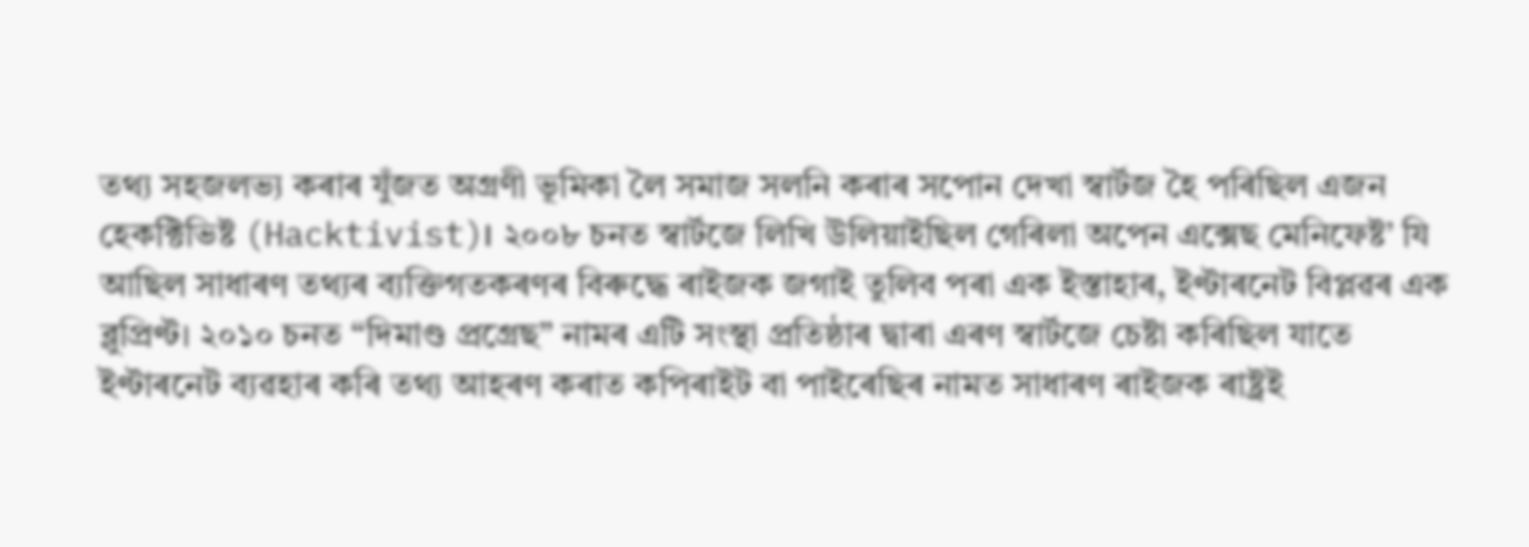তথ্য সহজলভ্য কৰাৰ যুঁজত অগ্ৰণী ভূমিকা লৈ সমাজ সলনি কৰাৰ সপোন দেখা স্বাৰ্টজ হৈ পৰিছিল এজন হেকক্টিভিষ্ট (Hacktivist)। ২০০৮ চনত স্বাৰ্টজে লিখি উলিয়াইছিল গেৰিলা অপেন এক্সেছ মেনিফেষ্ট’ যি আছিল সাধাৰণ তথ্যৰ ব্যক্তিগতকৰণৰ বিৰুদ্ধে ৰাইজক জগাই তুলিব পৰা এক ইস্তাহাৰ, ইণ্টাৰনেট বিপ্লৱৰ এক ব্লুপ্ৰিণ্ট। ২০১০ চনত “দিমাণ্ড প্ৰগ্ৰেছ” নামৰ এটি সংস্থা প্ৰতিষ্ঠাৰ দ্বাৰা এৰণ স্বাৰ্টজে চেষ্টা কৰিছিল যাতে ইণ্টাৰনেট ব্যৱহাৰ কৰি তথ্য আহৰণ কৰাত কপিৰাইট বা পাইৰেছিৰ নামত সাধাৰণ ৰাইজক ৰাষ্ট্ৰই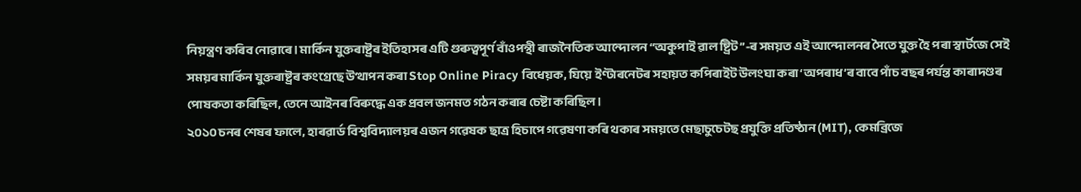নিয়ন্ত্ৰণ কৰিব নোৱাৰে। মাৰ্কিন যুক্তৰাষ্ট্ৰৰ ইতিহাসৰ এটি গুৰুত্বপূৰ্ণ বাঁওপন্থী ৰাজনৈতিক আন্দোলন “অকুপাই ৱাল ষ্ট্ৰিট”-ৰ সময়ত এই আন্দোলনৰ সৈতে যুক্ত হৈ পৰা স্বাৰ্টজে সেই সময়ৰ মাৰ্কিন যুক্তৰাষ্ট্ৰৰ কংগ্ৰেছে উত্থাপন কৰা Stop Online Piracy বিধেয়ক, যিয়ে ইণ্টাৰনেটৰ সহায়ত কপিৰাইট উলংঘা কৰা ‘অপৰাধ’ৰ বাবে পাঁচ বছৰ পৰ্যন্ত কাৰাদণ্ডৰ পোষকতা কৰিছিল, তেনে আইনৰ বিৰুদ্ধে এক প্ৰবল জনমত গঠন কৰাৰ চেষ্টা কৰিছিল।
২০১০ চনৰ শেষৰ ফালে, হাৰৱাৰ্ড বিশ্ববিদ্যালয়ৰ এজন গৱেষক ছাত্ৰ হিচাপে গৱেষণা কৰি থকাৰ সময়তে মেছাচুচেটছ প্ৰযুক্তি প্ৰতিষ্ঠান (MIT), কেমব্ৰিজে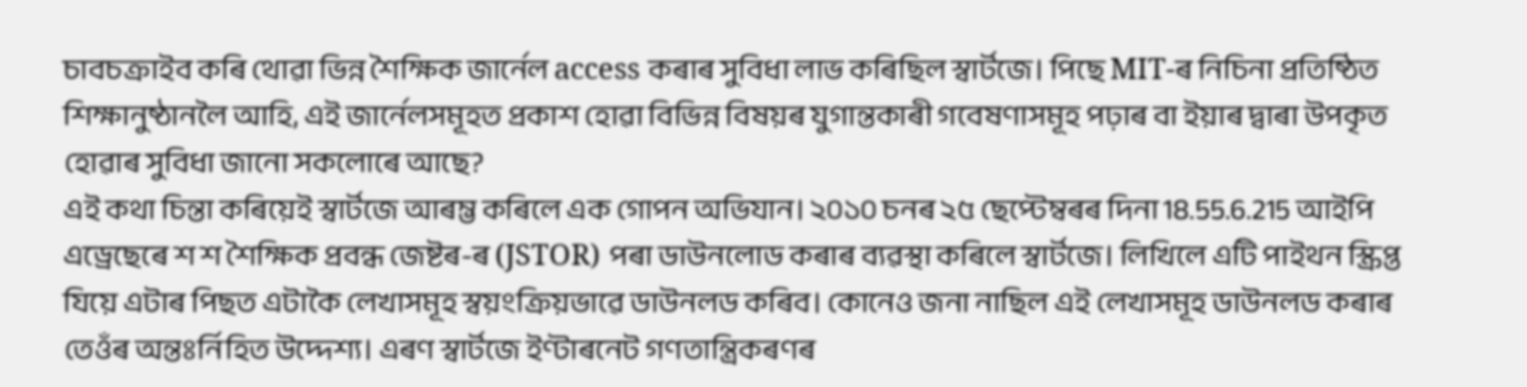চাবচক্ৰাইব কৰি থোৱা ভিন্ন শৈক্ষিক জাৰ্নেল access কৰাৰ সুবিধা লাভ কৰিছিল স্বাৰ্টজে। পিছে MIT-ৰ নিচিনা প্ৰতিষ্ঠিত শিক্ষানুষ্ঠানলৈ আহি, এই জাৰ্নেলসমূহত প্ৰকাশ হোৱা বিভিন্ন বিষয়ৰ যুগান্তকাৰী গবেষণাসমূহ পঢ়াৰ বা ইয়াৰ দ্বাৰা উপকৃত হোৱাৰ সুবিধা জানো সকলোৰে আছে?
এই কথা চিন্তা কৰিয়েই স্বাৰ্টজে আৰম্ভ কৰিলে এক গোপন অভিযান। ২০১০ চনৰ ২৫ ছেপ্টেম্বৰৰ দিনা 18.55.6.215 আইপি এড্ৰেছেৰে শ শ শৈক্ষিক প্ৰবন্ধ জেষ্টৰ-ৰ (JSTOR) পৰা ডাউনলোড কৰাৰ ব্যৱস্থা কৰিলে স্বাৰ্টজে। লিখিলে এটি পাইথন স্ক্ৰিপ্ত যিয়ে এটাৰ পিছত এটাকৈ লেখাসমূহ স্বয়ংক্ৰিয়ভাৱে ডাউনলড কৰিব। কোনেও জনা নাছিল এই লেখাসমূহ ডাউনলড কৰাৰ তেওঁৰ অন্তঃৰ্নিহিত উদ্দেশ্য। এৰণ স্বাৰ্টজে ইণ্টাৰনেট গণতান্ত্ৰিকৰণৰ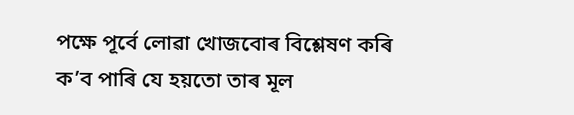পক্ষে পূৰ্বে লোৱা খোজবোৰ বিশ্লেষণ কৰি ক’ব পাৰি যে হয়তো তাৰ মূল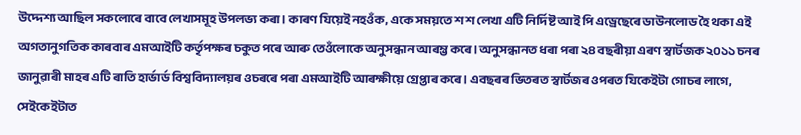উদ্দেশ্য আছিল সকলোৰে বাবে লেখাসমূহ উপলভ্য কৰা। কাৰণ যিয়েই নহওঁক, একে সময়তে শ শ লেখা এটি নিৰ্দিষ্ট আই পি এড্ৰেছেৰে ডাউনলোড হৈ থকা এই অগতানুগতিক কাৰবাৰ এমআইটি কৰ্তৃপক্ষৰ চকুত পৰে আৰু তেওঁলোকে অনুসন্ধান আৰম্ভ কৰে। অনুসন্ধানত ধৰা পৰা ২৪ বছৰীয়া এৰণ স্বাৰ্টজক ২০১১ চনৰ জানুৱাৰী মাহৰ এটি ৰাতি হাৰ্ভাৰ্ড বিশ্ববিদ্যালয়ৰ ওচৰৰে পৰা এমআইটি আৰক্ষীয়ে গ্ৰেপ্তাৰ কৰে। এবছৰৰ ভিতৰত স্বাৰ্টজৰ ওপৰত যিকেইটা গোচৰ লাগে, সেইকেইটাত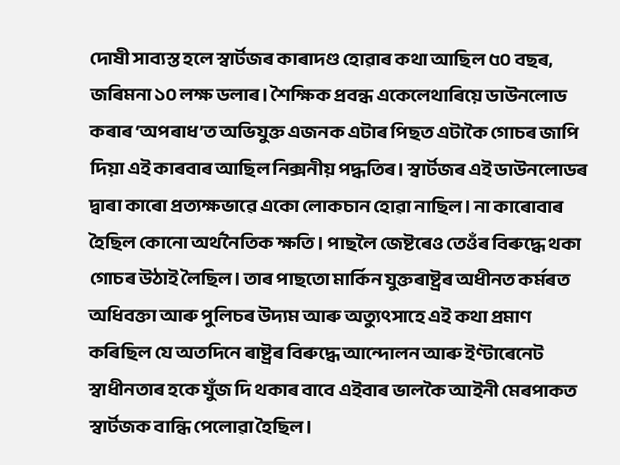দোষী সাব্যস্ত হলে স্বাৰ্টজৰ কাৰাদণ্ড হোৱাৰ কথা আছিল ৫০ বছৰ, জৰিমনা ১০ লক্ষ ডলাৰ। শৈক্ষিক প্ৰবন্ধ একেলেথাৰিয়ে ডাউনলোড কৰাৰ ‘অপৰাধ’ত অভিযুক্ত এজনক এটাৰ পিছত এটাকৈ গোচৰ জাপি দিয়া এই কাৰবাৰ আছিল নিক্সনীয় পদ্ধতিৰ। স্বাৰ্টজৰ এই ডাউনলোডৰ দ্বাৰা কাৰো প্ৰত্যক্ষভাৱে একো লোকচান হোৱা নাছিল। না কাৰোবাৰ হৈছিল কোনো অৰ্থনৈতিক ক্ষতি। পাছলৈ জেষ্টৰেও তেওঁৰ বিৰুদ্ধে থকা গোচৰ উঠাই লৈছিল। তাৰ পাছতো মাৰ্কিন যুক্তৰাষ্ট্ৰৰ অধীনত কৰ্মৰত অধিবক্তা আৰু পুলিচৰ উদ্যম আৰু অত্যুৎসাহে এই কথা প্ৰমাণ কৰিছিল যে অতদিনে ৰাষ্ট্ৰৰ বিৰুদ্ধে আন্দোলন আৰু ইণ্টাৰেনেট স্বাধীনতাৰ হকে যুঁজ দি থকাৰ বাবে এইবাৰ ভালকৈ আইনী মেৰপাকত স্বাৰ্টজক বান্ধি পেলোৱা হৈছিল।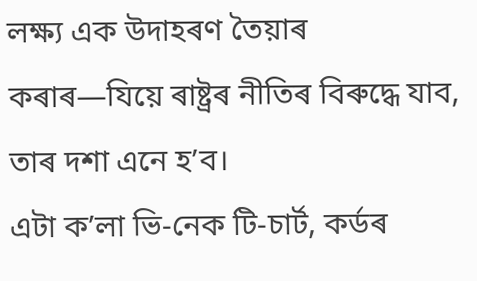লক্ষ্য এক উদাহৰণ তৈয়াৰ কৰাৰ—যিয়ে ৰাষ্ট্ৰৰ নীতিৰ বিৰুদ্ধে যাব, তাৰ দশা এনে হ’ব।
এটা ক’লা ভি-নেক টি-চাৰ্ট, কৰ্ডৰ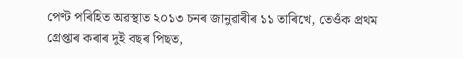পেণ্ট পৰিহিত অৱস্থাত ২০১৩ চনৰ জানুৱাৰীৰ ১১ তাৰিখে, তেওঁক প্ৰথম গ্ৰেপ্তাৰ কৰাৰ দুই বছৰ পিছত,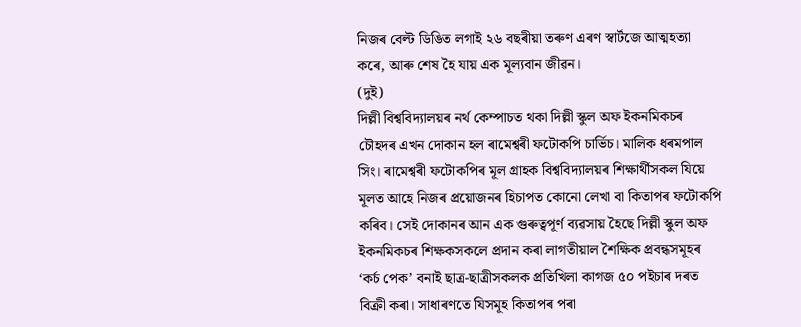নিজৰ বেল্ট ডিঙিত লগাই ২৬ বছৰীয়া তৰুণ এৰণ স্বাৰ্টজে আত্মহত্যা কৰে, আৰু শেষ হৈ যায় এক মূল্যবান জীৱন।
(দুই)
দিল্লী বিশ্ববিদ্যালয়ৰ নৰ্থ কেম্পাচত থকা দিল্লী স্কুল অফ ইকনমিকচৰ চৌহদৰ এখন দোকান হল ৰামেশ্বৰী ফটোকপি চাৰ্ভিচ। মালিক ধৰমপাল সিং। ৰামেশ্বৰী ফটোকপিৰ মূল গ্ৰাহক বিশ্ববিদ্যালয়ৰ শিক্ষাৰ্থীসকল যিয়ে মূলত আহে নিজৰ প্ৰয়োজনৰ হিচাপত কোনো লেখা বা কিতাপৰ ফটোকপি কৰিব। সেই দোকানৰ আন এক গুৰুত্বপূৰ্ণ ব্যৱসায় হৈছে দিল্লী স্কুল অফ ইকনমিকচৰ শিক্ষকসকলে প্ৰদান কৰা লাগতীয়াল শৈক্ষিক প্ৰবন্ধসমূহৰ ‘কৰ্চ পেক’ বনাই ছাত্ৰ-ছাত্ৰীসকলক প্ৰতিখিলা কাগজ ৫০ পইচাৰ দৰত বিক্ৰী কৰা। সাধাৰণতে যিসমূহ কিতাপৰ পৰা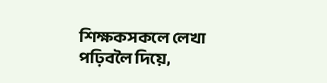শিক্ষকসকলে লেখা পঢ়িবলৈ দিয়ে,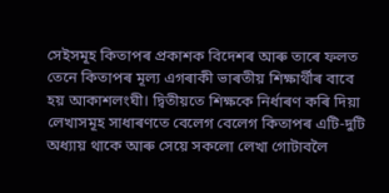সেইসমূহ কিতাপৰ প্ৰকাশক বিদেশৰ আৰু তাৰে ফলত তেনে কিতাপৰ মূল্য এগৰাকী ভাৰতীয় শিক্ষাৰ্থীৰ বাবে হয় আকাশলংঘী। দ্বিতীয়তে শিক্ষকে নিৰ্ধাৰণ কৰি দিয়া লেখাসমূহ সাধাৰণতে বেলেগ বেলেগ কিতাপৰ এটি-দুটি অধ্যায় থাকে আৰু সেয়ে সকলো লেখা গোটাবলৈ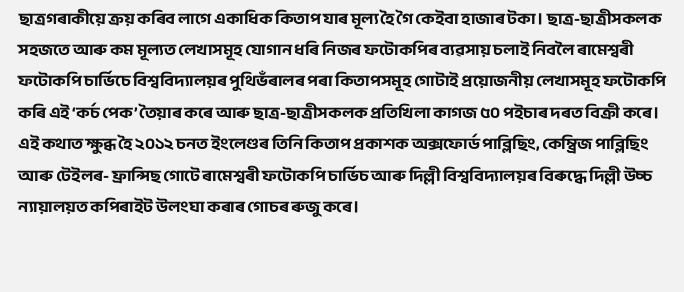ছাত্ৰগৰাকীয়ে ক্ৰয় কৰিব লাগে একাধিক কিতাপ যাৰ মূল্য হৈ গৈ কেইবা হাজাৰ টকা। ছাত্ৰ-ছাত্ৰীসকলক সহজতে আৰু কম মূল্যত লেখাসমূহ যোগান ধৰি নিজৰ ফটোকপিৰ ব্যৱসায় চলাই নিবলৈ ৰামেশ্বৰী ফটোকপি চাৰ্ভিচে বিশ্ববিদ্যালয়ৰ পুথিভঁৰালৰ পৰা কিতাপসমূহ গোটাই প্ৰয়োজনীয় লেখাসমূহ ফটোকপি কৰি এই ‘কৰ্চ পেক’ তৈয়াৰ কৰে আৰু ছাত্ৰ-ছাত্ৰীসকলক প্ৰতিখিলা কাগজ ৫০ পইচাৰ দৰত বিক্ৰী কৰে। এই কথাত ক্ষুব্ধ হৈ ২০১২ চনত ইংলেণ্ডৰ তিনি কিতাপ প্ৰকাশক অক্সফোৰ্ড পাব্লিছিং, কেম্ব্ৰিজ পাব্লিছিং আৰু টেইলৰ- ফ্ৰান্সিছ গোটে ৰামেশ্বৰী ফটোকপি চাৰ্ভিচ আৰু দিল্লী বিশ্ববিদ্যালয়ৰ বিৰুদ্ধে দিল্লী উচ্চ ন্যায়ালয়ত কপিৰাইট উলংঘা কৰাৰ গোচৰ ৰুজু কৰে।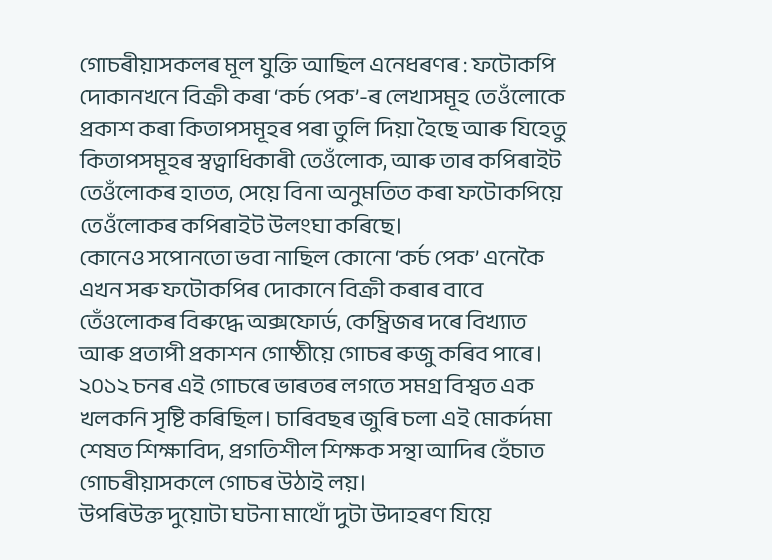গোচৰীয়াসকলৰ মূল যুক্তি আছিল এনেধৰণৰ : ফটোকপি দোকানখনে বিক্ৰী কৰা ‘কৰ্চ পেক’-ৰ লেখাসমূহ তেওঁলোকে প্ৰকাশ কৰা কিতাপসমূহৰ পৰা তুলি দিয়া হৈছে আৰু যিহেতু কিতাপসমূহৰ স্বত্বাধিকাৰী তেওঁলোক, আৰু তাৰ কপিৰাইট তেওঁলোকৰ হাতত, সেয়ে বিনা অনুমতিত কৰা ফটোকপিয়ে তেওঁলোকৰ কপিৰাইট উলংঘা কৰিছে।
কোনেও সপোনতো ভবা নাছিল কোনো ‘কৰ্চ পেক’ এনেকৈ এখন সৰু ফটোকপিৰ দোকানে বিক্ৰী কৰাৰ বাবে তেঁওলোকৰ বিৰুদ্ধে অক্সফোৰ্ড, কেম্ব্ৰিজৰ দৰে বিখ্যাত আৰু প্ৰতাপী প্ৰকাশন গোষ্ঠীয়ে গোচৰ ৰুজু কৰিব পাৰে। ২০১২ চনৰ এই গোচৰে ভাৰতৰ লগতে সমগ্ৰ বিশ্বত এক খলকনি সৃষ্টি কৰিছিল। চাৰিবছৰ জুৰি চলা এই মোকৰ্দমা শেষত শিক্ষাবিদ, প্ৰগতিশীল শিক্ষক সন্থা আদিৰ হেঁচাত গোচৰীয়াসকলে গোচৰ উঠাই লয়।
উপৰিউক্ত দুয়োটা ঘটনা মাথোঁ দুটা উদাহৰণ যিয়ে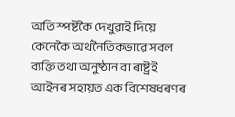অতি স্পষ্টকৈ দেখুৱাই দিয়ে কেনেকৈ অৰ্থনৈতিকভাৱে সবল ব্যক্তি তথা অনুষ্ঠান বা ৰাষ্ট্ৰই আইনৰ সহায়ত এক বিশেষধৰণৰ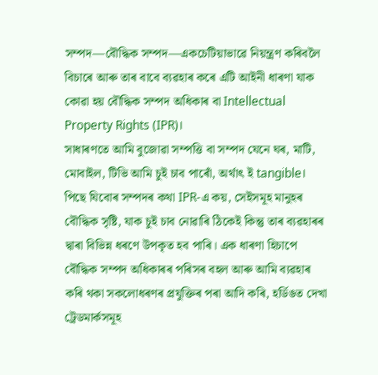সম্পদ—বৌদ্ধিক সম্পদ—একচেটিয়াভাৱে নিয়ন্ত্ৰণ কৰিবলৈ বিচাৰে আৰু তাৰ বাবে ব্যৱহাৰ কৰে এটি আইনী ধাৰণা যাক কোৱা হয় বৌদ্ধিক সম্পদ অধিকাৰ বা Intellectual Property Rights (IPR)।
সাধাৰণতে আমি বুজোৱা সম্পত্তি বা সম্পদ যেনে ঘৰ, মাটি, মোবাইল, টিভি আমি চুই চাব পাৰোঁ, অৰ্থাৎ ই tangible। পিছে যিবোৰ সম্পদৰ কথা IPR-এ কয়, সেইসমূহ মানুহৰ বৌদ্ধিক সৃষ্টি, যাক চুই চাব নোৱাৰি ঠিকেই কিন্তু তাৰ ব্যৱহাৰৰ দ্বাৰা বিভিন্ন ধৰণে উপকৃত হব পাৰি। এক ধাৰণা হিচাপে বৌদ্ধিক সম্পদ অধিকাৰৰ পৰিসৰ বহল আৰু আমি ব্যৱহাৰ কৰি থকা সকলোধৰণৰ প্ৰযুক্তিৰ পৰা আদি কৰি, হৰ্ডিঙত দেখা ট্ৰেডমাৰ্কসমূহ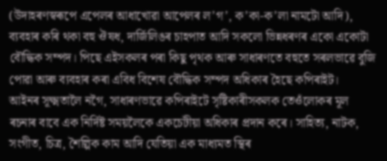(উদাহৰণস্বৰূপে এপেলৰ আধাখোৱা আপেলৰ ল’গ’, ক’কা-ক’লা নামটো আদি), ব্যবহাৰ কৰি থকা বহু ঔষধ, দাৰ্জিলিঙৰ চাহপাত আদি সকলো ভিন্নধৰণৰ একো একোটা বৌদ্ধিক সম্পদ। পিছে এইসকলৰ পৰা কিছু পৃথক আৰু সাধাৰণতে বহুতে সৰলভাৱে বুজি পোৱা আৰু ব্যবহাৰ কৰা এবিধ বিশেষ বৌদ্ধিক সম্পদ অধিকাৰ হৈছে কপিৰাইট।
আইনৰ সূক্ষ্মতালৈ নগৈ, সাধাৰণভাৱে কপিৰাইটে সৃষ্টিকাৰীসকলক তেওঁলোকৰ মূল ৰচনাৰ বাবে এক নিৰ্দিষ্ট সময়লৈকে একচেটীয়া অধিকাৰ প্ৰদান কৰে। সাহিত্য, নাটক, সংগীত, চিত্ৰ, শৈল্পিক কাম আদি যেতিয়া এক মাধ্যমত স্থিৰ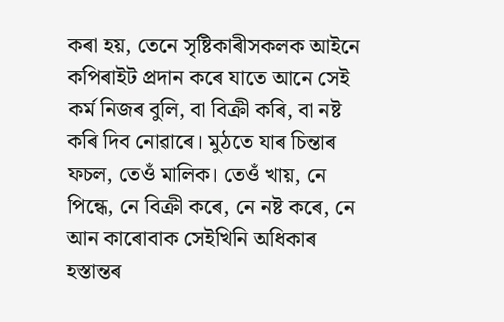কৰা হয়, তেনে সৃষ্টিকাৰীসকলক আইনে কপিৰাইট প্ৰদান কৰে যাতে আনে সেই কৰ্ম নিজৰ বুলি, বা বিক্ৰী কৰি, বা নষ্ট কৰি দিব নোৱাৰে। মুঠতে যাৰ চিন্তাৰ ফচল, তেওঁ মালিক। তেওঁ খায়, নে পিন্ধে, নে বিক্ৰী কৰে, নে নষ্ট কৰে, নে আন কাৰোবাক সেইখিনি অধিকাৰ হস্তান্তৰ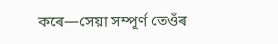কৰে—সেয়া সম্পূৰ্ণ তেওঁৰ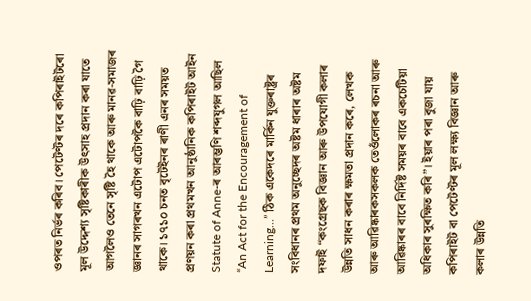ওপৰত নিৰ্ভৰ কৰিব। পেটেণ্টৰ দৰে কপিৰাইটৰো মূল উদ্দেশ্য সৃষ্টিকাৰীক উৎসাহ প্ৰদান কৰা যাতে আগলৈও তেনে সৃষ্টি হৈ থাকে আৰু মানৱ-সমাজৰ জ্ঞানৰ সাগৰখন এটোপ এটোপকৈ বাঢ়ি বাঢ়ি গৈ থাকে। ১৭১০ চনত বৃটেইনৰ ৰাণী এনৰ সময়ত প্ৰণয়ন কৰা প্ৰথমখন আনুষ্ঠানিক কপিৰাইট আইন Statute of Anne-ৰ আৰম্ভণি শব্দযুগল আছিল “An Act for the Encouragement of Learning…” ঠিক একেদৰে মাৰ্কিন যুক্তৰাষ্ট্ৰৰ সংবিধানৰ প্ৰথম অনুচ্ছেদৰ অষ্টম ধাৰাৰ অষ্টম দফাই “কংগ্ৰেছক বিজ্ঞান আৰু উপযোগী কলাৰ উন্নতি সাধন কৰাৰ ক্ষমতা প্ৰদান কৰে, লেখক আৰু আৱিষ্কাৰকসকলক তেওঁলোকৰ ৰচনা আৰু আৱিষ্কাৰৰ বাবে নিৰ্দিষ্ট সময়ৰ বাবে একচেটিয়া অধিকাৰ সুৰক্ষিত কৰি”। ইয়াৰ পৰা বুজা যায় কপিৰাইট বা পেটেণ্টৰ মূল লক্ষ্য বিজ্ঞান আৰু কলাৰ উন্নতি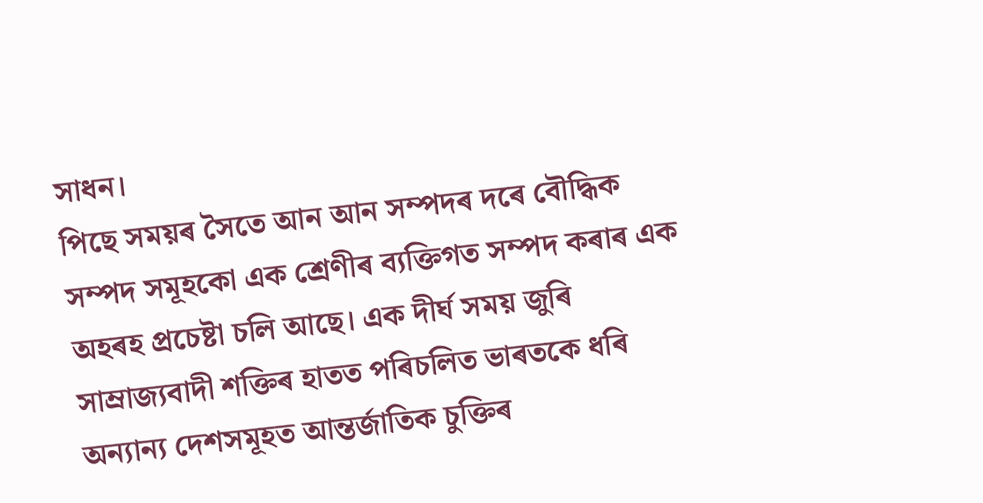সাধন।
পিছে সময়ৰ সৈতে আন আন সম্পদৰ দৰে বৌদ্ধিক সম্পদ সমূহকো এক শ্ৰেণীৰ ব্যক্তিগত সম্পদ কৰাৰ এক অহৰহ প্ৰচেষ্টা চলি আছে। এক দীৰ্ঘ সময় জুৰি সাম্ৰাজ্যবাদী শক্তিৰ হাতত পৰিচলিত ভাৰতকে ধৰি অন্যান্য দেশসমূহত আন্তৰ্জাতিক চুক্তিৰ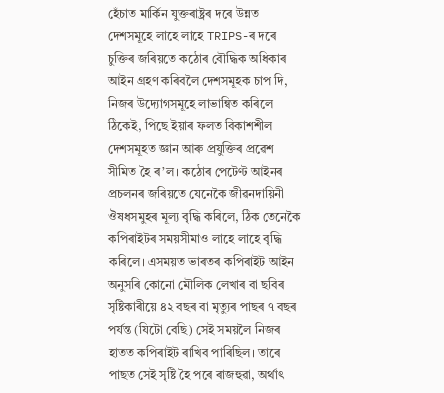হেঁচাত মাৰ্কিন যুক্তৰাষ্ট্ৰৰ দৰে উন্নত দেশসমূহে লাহে লাহে TRIPS-ৰ দৰে চুক্তিৰ জৰিয়তে কঠোৰ বৌদ্ধিক অধিকাৰ আইন গ্ৰহণ কৰিবলৈ দেশসমূহক চাপ দি, নিজৰ উদ্যোগসমূহে লাভান্বিত কৰিলে ঠিকেই, পিছে ইয়াৰ ফলত বিকাশশীল দেশসমূহত জ্ঞান আৰু প্ৰযুক্তিৰ প্ৰৱেশ সীমিত হৈ ৰ’ল। কঠোৰ পেটেণ্ট আইনৰ প্ৰচলনৰ জৰিয়তে যেনেকৈ জীৱনদায়িনী ঔষধসমুহৰ মূল্য বৃদ্ধি কৰিলে, ঠিক তেনেকৈ কপিৰাইটৰ সময়সীমাও লাহে লাহে বৃদ্ধি কৰিলে। এসময়ত ভাৰতৰ কপিৰাইট আইন অনুসৰি কোনো মৌলিক লেখাৰ বা ছবিৰ সৃষ্টিকাৰীয়ে ৪২ বছৰ বা মৃত্যুৰ পাছৰ ৭ বছৰ পৰ্যন্ত (যিটো বেছি) সেই সময়লৈ নিজৰ হাতত কপিৰাইট ৰাখিব পাৰিছিল। তাৰে পাছত সেই সৃষ্টি হৈ পৰে ৰাজহুৱা, অৰ্থাৎ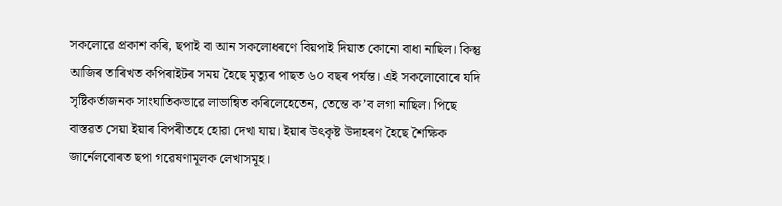সকলোৱে প্ৰকাশ কৰি, ছপাই বা আন সকলোধৰণে বিয়পাই দিয়াত কোনো বাধা নাছিল। কিন্তু আজিৰ তাৰিখত কপিৰাইটৰ সময় হৈছে মৃত্যুৰ পাছত ৬০ বছৰ পৰ্যন্ত। এই সকলোবোৰে যদি সৃষ্টিকৰ্তাজনক সাংঘাতিকভাৱে লাভান্বিত কৰিলেহেতেন, তেন্তে ক’ব লগা নাছিল। পিছে বাস্তৱত সেয়া ইয়াৰ বিপৰীতহে হোৱা দেখা যায়। ইয়াৰ উৎকৃষ্ট উদাহৰণ হৈছে শৈক্ষিক জাৰ্নেলবোৰত ছপা গৱেষণামূলক লেখাসমূহ।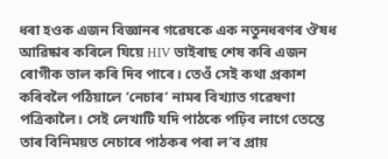ধৰা হওক এজন বিজ্ঞানৰ গৱেষকে এক নতুনধৰণৰ ঔষধ আৱিষ্কাৰ কৰিলে যিয়ে HIV ভাইৰাছ শেষ কৰি এজন ৰোগীক ভাল কৰি দিব পাৰে। তেওঁ সেই কথা প্ৰকাশ কৰিবলৈ পঠিয়ালে ‘নেচাৰ’ নামৰ বিখ্যাত গৱেষণা পত্ৰিকালৈ। সেই লেখাটি যদি পাঠকে পঢ়িব লাগে তেন্তে তাৰ বিনিময়ত নেচাৰে পাঠকৰ পৰা ল’ব প্ৰায়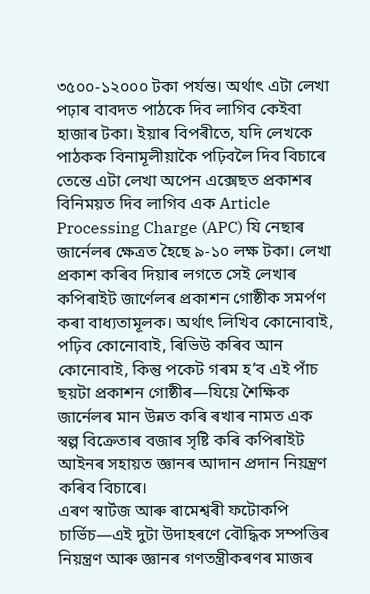৩৫০০-১২০০০ টকা পৰ্যন্ত। অৰ্থাৎ এটা লেখা পঢ়াৰ বাবদত পাঠকে দিব লাগিব কেইবা হাজাৰ টকা। ইয়াৰ বিপৰীতে, যদি লেখকে পাঠকক বিনামূলীয়াকৈ পঢ়িবলৈ দিব বিচাৰে তেন্তে এটা লেখা অপেন এক্সেছত প্ৰকাশৰ বিনিময়ত দিব লাগিব এক Article Processing Charge (APC) যি নেছাৰ জাৰ্নেলৰ ক্ষেত্ৰত হৈছে ৯-১০ লক্ষ টকা। লেখা প্ৰকাশ কৰিব দিয়াৰ লগতে সেই লেখাৰ কপিৰাইট জাৰ্ণেলৰ প্ৰকাশন গোষ্ঠীক সমৰ্পণ কৰা বাধ্যতামূলক। অৰ্থাৎ লিখিব কোনোবাই, পঢ়িব কোনোবাই, ৰিভিউ কৰিব আন কোনোবাই, কিন্তু পকেট গৰম হ’ব এই পাঁচ ছয়টা প্ৰকাশন গোষ্ঠীৰ—যিয়ে শৈক্ষিক জাৰ্নেলৰ মান উন্নত কৰি ৰখাৰ নামত এক স্বল্প বিক্ৰেতাৰ বজাৰ সৃষ্টি কৰি কপিৰাইট আইনৰ সহায়ত জ্ঞানৰ আদান প্ৰদান নিয়ন্ত্ৰণ কৰিব বিচাৰে।
এৰণ স্বাৰ্টজ আৰু ৰামেশ্বৰী ফটোকপি চাৰ্ভিচ—এই দুটা উদাহৰণে বৌদ্ধিক সম্পত্তিৰ নিয়ন্ত্ৰণ আৰু জ্ঞানৰ গণতন্ত্ৰীকৰণৰ মাজৰ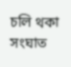চলি থকা সংঘাত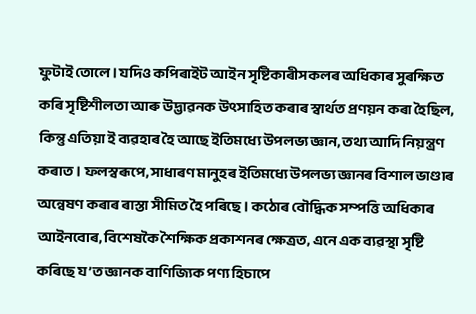ফুটাই তোলে। যদিও কপিৰাইট আইন সৃষ্টিকাৰীসকলৰ অধিকাৰ সুৰক্ষিত কৰি সৃষ্টিশীলতা আৰু উদ্ভাৱনক উৎসাহিত কৰাৰ স্বাৰ্থত প্ৰণয়ন কৰা হৈছিল, কিন্তু এতিয়া ই ব্যৱহাৰ হৈ আছে ইতিমধ্যে উপলভ্য জ্ঞান, তথ্য আদি নিয়ন্ত্ৰণ কৰাত। ফলস্বৰূপে, সাধাৰণ মানুহৰ ইতিমধ্যে উপলভ্য জ্ঞানৰ বিশাল ভাণ্ডাৰ অন্বেষণ কৰাৰ ৰাস্তা সীমিত হৈ পৰিছে। কঠোৰ বৌদ্ধিক সম্পত্তি অধিকাৰ আইনবোৰ, বিশেষকৈ শৈক্ষিক প্ৰকাশনৰ ক্ষেত্ৰত, এনে এক ব্যৱস্থা সৃষ্টি কৰিছে য’ত জ্ঞানক বাণিজ্যিক পণ্য হিচাপে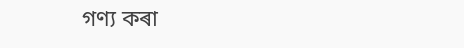গণ্য কৰা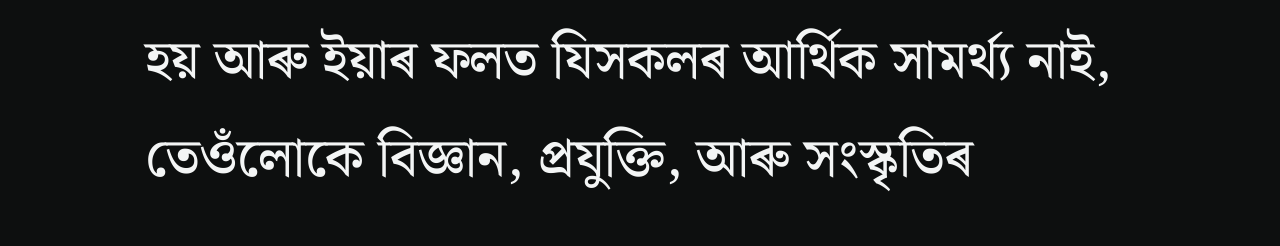হয় আৰু ইয়াৰ ফলত যিসকলৰ আৰ্থিক সামৰ্থ্য নাই, তেওঁলোকে বিজ্ঞান, প্ৰযুক্তি, আৰু সংস্কৃতিৰ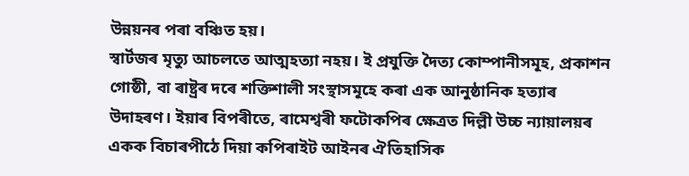উন্নয়নৰ পৰা বঞ্চিত হয়।
স্বাৰ্টজৰ মৃত্যু আচলতে আত্মহত্যা নহয়। ই প্ৰযুক্তি দৈত্য কোম্পানীসমূহ, প্ৰকাশন গোষ্ঠী, বা ৰাষ্ট্ৰৰ দৰে শক্তিশালী সংস্থাসমূহে কৰা এক আনুষ্ঠানিক হত্যাৰ উদাহৰণ। ইয়াৰ বিপৰীতে, ৰামেশ্বৰী ফটোকপিৰ ক্ষেত্ৰত দিল্লী উচ্চ ন্যায়ালয়ৰ একক বিচাৰপীঠে দিয়া কপিৰাইট আইনৰ ঐতিহাসিক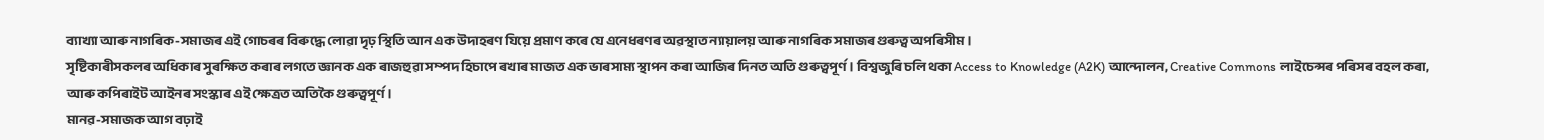ব্যাখ্যা আৰু নাগৰিক-সমাজৰ এই গোচৰৰ বিৰুদ্ধে লোৱা দৃঢ় স্থিতি আন এক উদাহৰণ যিয়ে প্ৰমাণ কৰে যে এনেধৰণৰ অৱস্থাত ন্যায়ালয় আৰু নাগৰিক সমাজৰ গুৰুত্ব অপৰিসীম।
সৃষ্টিকাৰীসকলৰ অধিকাৰ সুৰক্ষিত কৰাৰ লগতে জ্ঞানক এক ৰাজহুৱা সম্পদ হিচাপে ৰখাৰ মাজত এক ভাৰসাম্য স্থাপন কৰা আজিৰ দিনত অতি গুৰুত্বপূৰ্ণ। বিশ্বজুৰি চলি থকা Access to Knowledge (A2K) আন্দোলন, Creative Commons লাইচেন্সৰ পৰিসৰ বহল কৰা, আৰু কপিৰাইট আইনৰ সংস্কাৰ এই ক্ষেত্ৰত অতিকৈ গুৰুত্বপূৰ্ণ।
মানৱ-সমাজক আগ বঢ়াই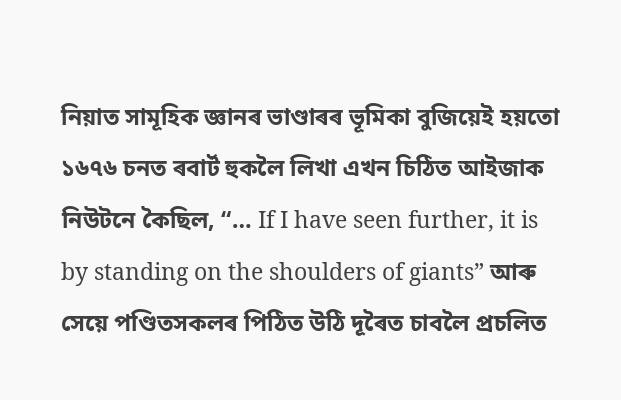নিয়াত সামূহিক জ্ঞানৰ ভাণ্ডাৰৰ ভূমিকা বুজিয়েই হয়তো ১৬৭৬ চনত ৰবাৰ্ট হুকলৈ লিখা এখন চিঠিত আইজাক নিউটনে কৈছিল, “… If I have seen further, it is by standing on the shoulders of giants” আৰু সেয়ে পণ্ডিতসকলৰ পিঠিত উঠি দূৰৈত চাবলৈ প্ৰচলিত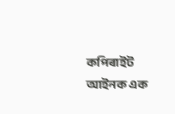কপিৰাইট আইনক এক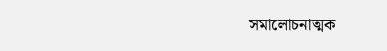সমালোচনাত্মক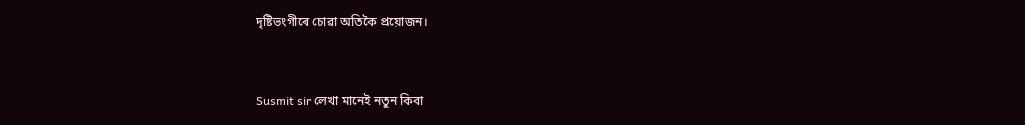দৃষ্টিভংগীৰে চোৱা অতিকৈ প্ৰয়োজন।


Susmit sir লেখা মানেই নতুন কিবা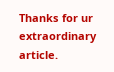Thanks for ur extraordinary article.